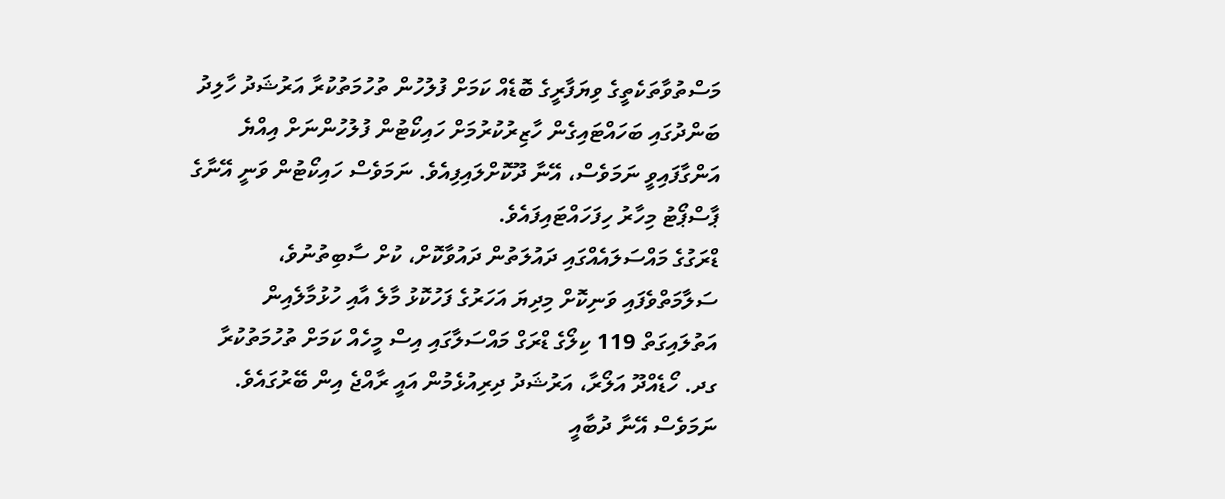މަސްތުވާތަކެތީގެ ވިޔަފާރީގެ ބޮޑެއް ކަމަށް ފުލުހުން ތުހުމަތުކުރާ އަރުޝަދު ހާލިދު ބަންދުގައި ބަހައްޓައިގެން ހާޒިރުކުރުމަށް ހައިކޯޓުން ފުލުހުންނަށް އިއްޔެ އަންގާފައިވީ ނަމަވެސް، އޭނާ ދޫކޮށްލައިފިއެވެ. ނަމަވެސް ހައިކޯޓުން ވަނީ އޭނާގެ ޕާސްޕޯޓު މިހާރު ހިފަހައްޓައިފައެވެ.
ޑްރަގުގެ މައްސަލައެއްގައި ދައުލަތުން ދައުވާކޮށް، ކުށް ސާބިތުނުވެ، ސަލާމަތްވެފައި ވަނިކޮށް މިދިޔަ އަހަރުގެ ފަހުކޮޅު މާލެ އާއި ހުޅުމާލެއިން އަތުލައިގަތް 119 ކިލޯގެ ޑްރަގް މައްސަލާގައި އިސް މީހެއް ކަމަށް ތުހުމަތުކުރާ ގދ. ހޯޑެއްދޫ އަލޯރާ، އަރުޝަދު ދިރިއުޅެމުން އައީ ރާއްޖެ އިން ބޭރުގައެވެ. ނަމަވެސް އޭނާ ދުބާއީ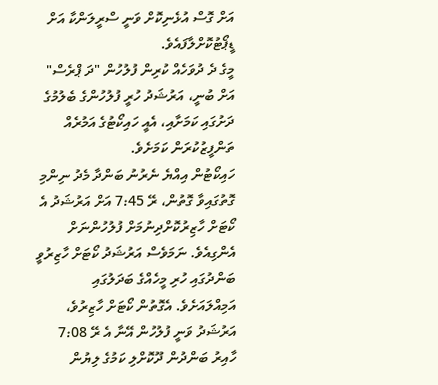އަށް ގޮސް އުޅެނިކޮށް ވަނީ ސްރީލަންކާ އަށް ޑީޕޯޓުކޮށްލާފައެވެ.
މީގެ ދެ ދުވަހެއް ކުރިން ފުލުހުން "ދަ ޕްރެސް" އަށް ބުނީ، އަރުޝަދު ހުރީ ފުލުހުންގެ ބެލުމުގެ ދަށުގައި ކަމަށާއި، އެއީ ހައިކޯޓުގެ އަމުރެއް ތަންފީޒުކުރަން ކަމަށެވެ.
ހައިކޯޓުން އިއްޔެ ނެރުނު ބަންދާ މެދު ނިންމި ގޮތުގައިވާ ގޮތުން، ރޭ 7:45 އަށް އަރުޝަދު އެ ކޯޓަށް ހާޒިރުކޮށްދިނުމަށް ފުލުހުންނަށް އެންގިއެވެ. ނަމަވެސް އަރުޝަދު ކޯޓަށް ހާޒިރުވީ ބަންދުގައި ހުރި މީހެއްގެ ބަދަލުގައި އަމިއްލައަށެވެ. އެގޮތުން ކޯޓަށް ހާޒިރުވެ، އަރުޝަދު ވަނީ ފުލުހުން އޭނާ އެ ރޭ 7:08 ހާއިރު ބަންދުން ދޫކޮށްލި ކަމުގެ ލިޔުން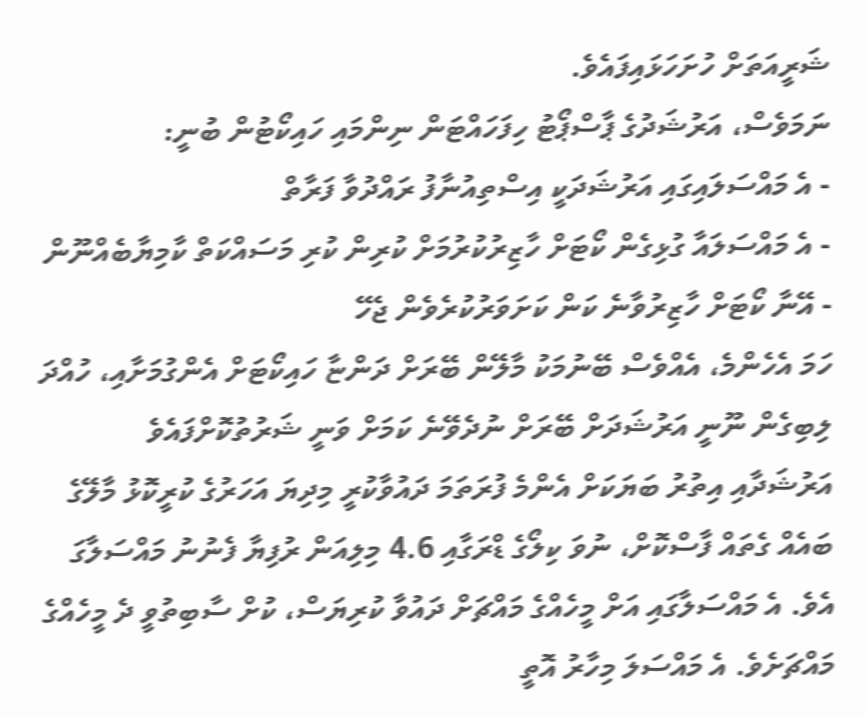ޝަރީއަތަށް ހުށަހަޅައިފައެވެ.
ނަމަވެސް، އަރުޝަދުގެ ޕާސްޕޯޓު ހިފަހައްޓަން ނިންމައި ހައިކޯޓުން ބުނީ:
- އެ މައްސަލައިގައި އަރުޝަދަކީ އިސްތިއުނާފު ރައްދުވާ ފަރާތް
- އެ މައްސަލައާ ގުޅިގެން ކޯޓަށް ހާޒިރުކުރުމަށް ކުރިން ކުރި މަސައްކަތް ކާމިޔާބެއްނޫން
- އޭނާ ކޯޓަށް ހާޒިރުވާނެ ކަން ކަށަވަރުކުރެވެން ޖެހޭ
ހަމަ އެހެންމެ، އެއްވެސް ބޭނުމަކު މާލޭން ބޭރަށް ދަންޏާ ހައިކޯޓަށް އެންގުމަށާއި، ހުއްދަ ލިބިގެން ނޫނީ އަރުޝަދަށް ބޭރަށް ނުދެވޭނެ ކަމަށް ވަނީ ޝަރުތުކޮށްފައެވެ
އަރުޝަދާއި އިތުރު ބަޔަކަށް އެންމެ ފުރަތަމަ ދައުވާކުރީ މިދިޔަ އަހަރުގެ ކުރީކޮޅު މާލޭގެ ބައެއް ގެތައް ފާސްކޮށް، ނުވަ ކިލޯގެ ޑްރަގާއި 4.6 މިލިއަން ރުފިޔާ ފެނުނު މައްސަލާގަ އެވެ. އެ މައްސަލާގައި އަށް މީހެއްގެ މައްޗަށް ދައުވާ ކުރިޔަސް، ކުށް ސާބިތުވީ ދެ މީހެއްގެ މައްޗަށެވެ. އެ މައްސަލަ މިހާރު އޮތީ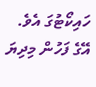ހައިކޯޓުގަ އެވެ.
އޭގެ ފަހުން މިދިޔަ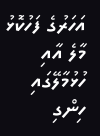އަހަރުގެ ފަހުކޮޅު މާލެ އާއި ހުޅުމާލޭގައި ހިންގި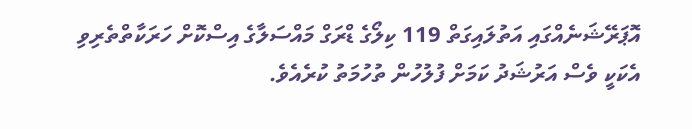އޮޕަރޭޝަނެއްގައި އަތުލައިގަތް 119 ކިލޯގެ ޑްރަގް މައްސަލާގެ އިސްކޮށް ހަރަކާތްތެރިވި އެކަކީ ވެސް އަރުޝަދު ކަމަށް ފުލުހުން ތުހުމަތު ކުރެއެވެ.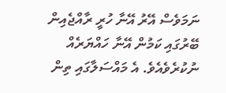ނަމަވެސް އޭރު އޭނާ ހުރީ ރާއްޖެއިން ބޭރުގައި ކަމުން އޭނާ ހައްޔަރެއް ނުކުރެވެއެވެ. އެ މައްސަލާގައި ތިން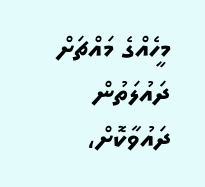މީހެއްގެ މައްޗަށް ދައުލަތުން ދައުވާކޮށް،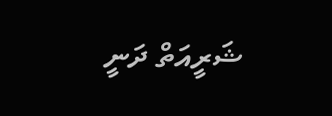ޝަރީއަތް ދަނީ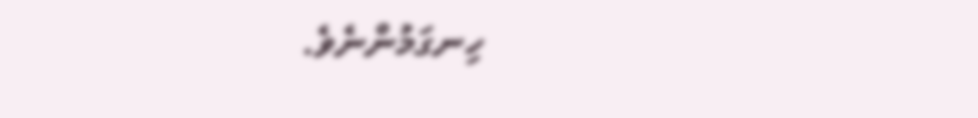ހިނގަމުންނެވެ.